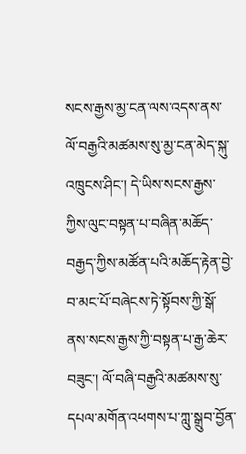སངས་རྒྱས་མྱ་ངན་ལས་འདས་ནས་ལོ་བརྒྱའི་མཚམས་སུ་མྱ་ངན་མེད་སྐུ་འཁྲུངས་ཤིང་། དེ་ཡིས་སངས་རྒྱས་ཀྱིས་ལུང་བསྟན་པ་བཞིན་མཆོད་བརྒྱད་ཀྱིས་མཚོན་པའི་མཆོད་རྟེན་བྱེ་བ་མང་པོ་བཞེངས་ཏེ་སྟོབས་ཀྱི་སྒོ་ནས་སངས་རྒྱས་ཀྱི་བསྟན་པ་རྒྱ་ཆེར་བཟུང་། ལོ་བཞི་བརྒྱའི་མཚམས་སུ་དཔལ་མགོན་འཕགས་པ་ཀླུ་སྒྲུབ་བྱོན་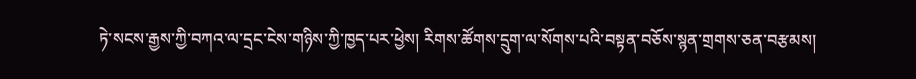ཏེ་སངས་རྒྱས་ཀྱི་བཀའ་ལ་དྲང་ངེས་གཉིས་ཀྱི་ཁྱད་པར་ཕྱེས། རིགས་ཚོགས་དྲུག་ལ་སོགས་པའི་བསྟན་བཅོས་སྙན་གྲགས་ཅན་བརྩམས།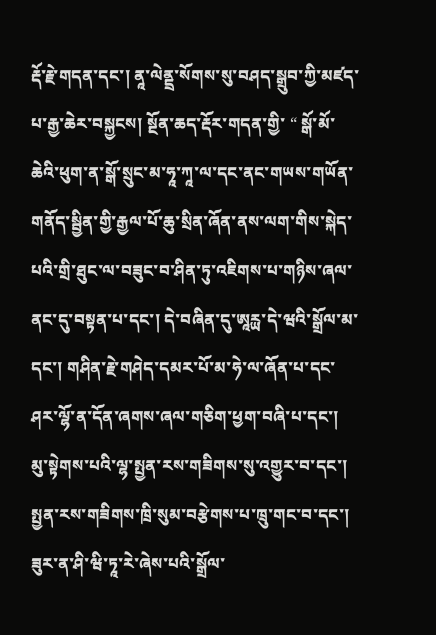རྡོ་རྗེ་གདན་དང་། ནཱ་ལེནྡྲ་སོགས་སུ་བཤད་སྒྲུབ་ཀྱི་མཛད་པ་རྒྱ་ཆེར་བསྐྱངས། སྔོན་ཆད་རྡོར་གདན་གྱི་ “ སྒོ་མོ་ཆེའི་ཕུག་ན་སྒོ་སྲུང་མ་ཧཱ་ཀཱ་ལ་དང་ནང་གཡས་གཡོན་གནོད་སྦྱིན་གྱི་རྒྱལ་པོ་ཆུ་སྲིན་ཞོན་ནས་ལག་གིས་སྐེད་པའི་གྲི་ཐུང་ལ་བཟུང་བ་ཤིན་ཏུ་འཇིགས་པ་གཉིས་ཞལ་ནང་དུ་བསྟན་པ་དང་། དེ་བཞིན་དུ་ཨཱརྻ་དེ་ཝའི་སྒྲོལ་མ་དང་། གཤིན་རྗེ་གཤེད་དམར་པོ་མ་ཧེ་ལ་ཞོན་པ་དང་ཤར་ལྷོ་ན་དོན་ཞགས་ཞལ་གཅིག་ཕྱག་བཞི་པ་དང་། མུ་སྟེགས་པའི་ལྷ་སྤྱན་རས་གཟིགས་སུ་འགྱུར་བ་དང་། སྤྱན་རས་གཟིགས་ཁྲི་སུམ་བརྩེགས་པ་ཁྲུ་གང་བ་དང་། ཟུར་ན་ཤི་ཝི་ཏཱ་རེ་ཞེས་པའི་སྒྲོལ་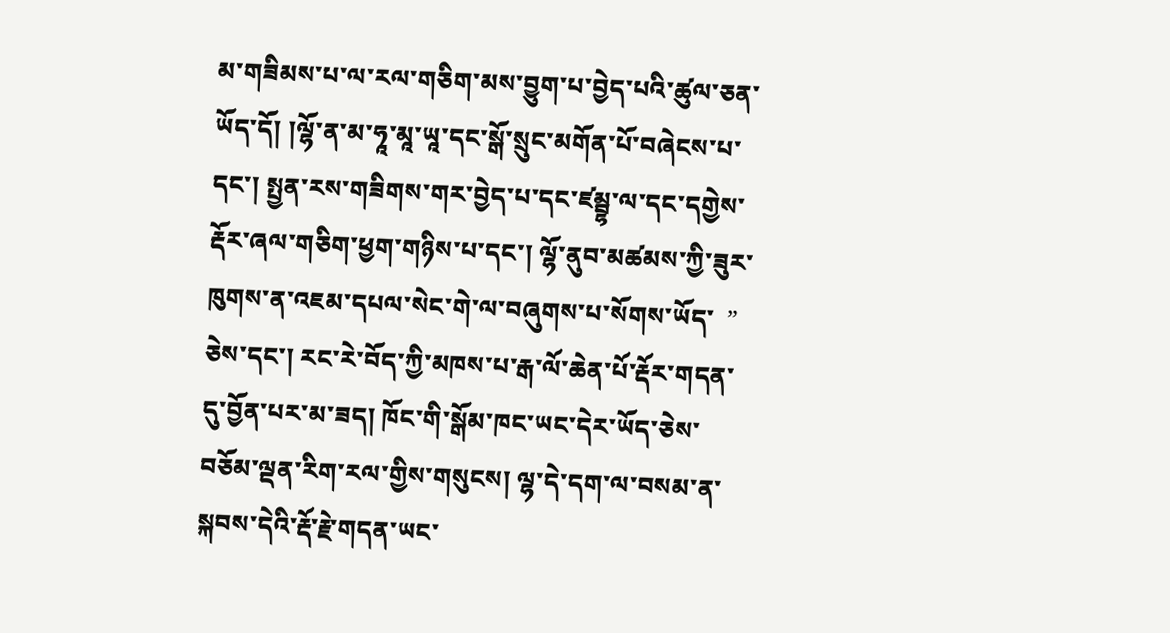མ་གཟིམས་པ་ལ་རལ་གཅིག་མས་བྱུག་པ་བྱེད་པའི་ཚུལ་ཅན་ཡོད་དོ། །ལྷོ་ན་མ་ཧཱ་མཱ་ཡཱ་དང་སྒོ་སྲུང་མགོན་པོ་བཞེངས་པ་དང་། སྤྱན་རས་གཟིགས་གར་བྱེད་པ་དང་ཛམྦྷ་ལ་དང་དགྱེས་རྡོར་ཞལ་གཅིག་ཕྱག་གཉིས་པ་དང་། ལྷོ་ནུབ་མཚམས་ཀྱི་ཟུར་ཁུགས་ན་འཇམ་དཔལ་སེང་གེ་ལ་བཞུགས་པ་སོགས་ཡོད་  ” ཅེས་དང་། རང་རེ་བོད་ཀྱི་མཁས་པ་རྒ་ལོ་ཆེན་པོ་རྡོར་གདན་དུ་བྱོན་པར་མ་ཟད། ཁོང་གི་སྒོམ་ཁང་ཡང་དེར་ཡོད་ཅེས་བཅོམ་ལྡན་རིག་རལ་གྱིས་གསུངས། ལྷ་དེ་དག་ལ་བསམ་ན་སྐབས་དེའི་རྡོ་རྗེ་གདན་ཡང་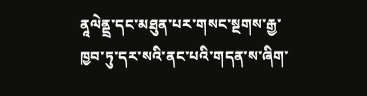ནཱལེནྡྲ་དང་མཐུན་པར་གསང་སྔགས་རྒྱ་ཁྱབ་ཏུ་དར་སའི་ནང་པའི་གདན་ས་ཞིག་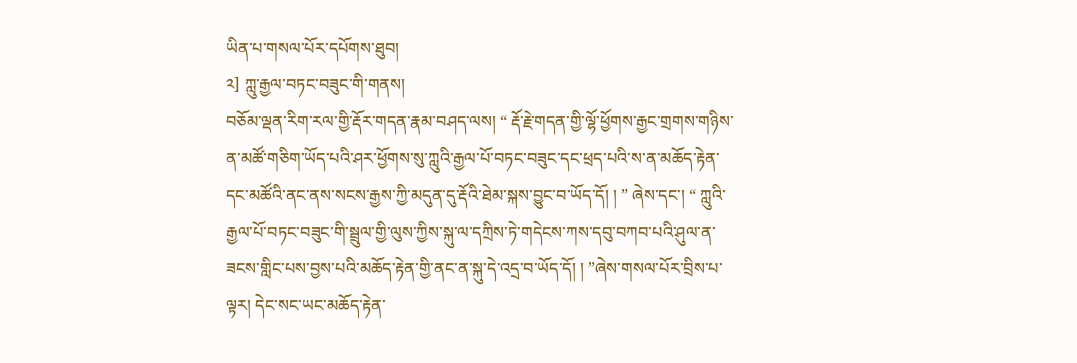ཡིན་པ་གསལ་པོར་དཔོགས་ཐུབ།
༢] ཀླུ་རྒྱལ་བཏང་བཟུང་གི་གནས།
བཅོམ་ལྡན་རིག་རལ་གྱི་རྡོར་གདན་རྣམ་བཤད་ལས། “ རྡོ་རྗེ་གདན་གྱི་ལྷོ་ཕྱོགས་རྒྱང་གྲགས་གཉིས་ན་མཚོ་གཅིག་ཡོད་པའི་ཤར་ཕྱོགས་སུ་ཀླུའི་རྒྱལ་པོ་བཏང་བཟུང་དང་ཕྲད་པའི་ས་ན་མཆོད་རྟེན་དང་མཚོའི་ནང་ནས་སངས་རྒྱས་ཀྱི་མདུན་དུ་རྡོའི་ཐེམ་སྐས་བྱུང་བ་ཡོད་དོ། ། ” ཞེས་དང་། “ ཀླུའི་རྒྱལ་པོ་བཏང་བཟུང་གི་སྦྲུལ་གྱི་ལུས་ཀྱིས་སྐུ་ལ་དཀྲིས་ཏེ་གདེངས་ཀས་དབུ་བཀབ་པའི་ཤུལ་ན་ཟངས་གླིང་པས་བྱས་པའི་མཆོད་རྟེན་གྱི་ནང་ན་སྐུ་དེ་འདྲ་བ་ཡོད་དོ། ། ”ཞེས་གསལ་པོར་བྲིས་པ་ལྟར། དེང་སང་ཡང་མཆོད་རྟེན་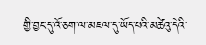གྱི་བྱང་དུ་འོ་ཅག་ལ་མཇལ་དུ་ཡོད་པའི་མཚེའུ་དེའི་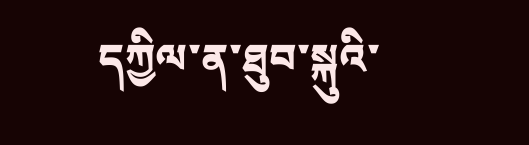དཀྱིལ་ན་ཐུབ་སྐུའི་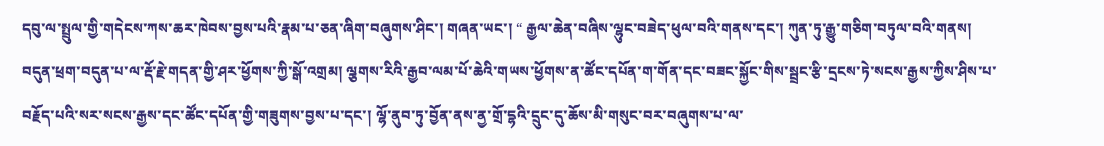དབུ་ལ་སྤྲུལ་གྱི་གདེངས་ཀས་ཆར་ཁེབས་བྱས་པའི་རྣམ་པ་ཅན་ཞིག་བཞུགས་ཤིང་། གཞན་ཡང་། “ རྒྱལ་ཆེན་བཞིས་ལྷུང་བཟེད་ཕུལ་བའི་གནས་དང་། ཀུན་ཏུ་རྒྱུ་གཅིག་བཏུལ་བའི་གནས། བདུན་ཕྲག་བདུན་པ་ལ་རྡོ་རྗེ་གདན་གྱི་ཤར་ཕྱོགས་ཀྱི་སྒོ་འགྲམ། ལྕགས་རིའི་རྒྱབ་ལམ་པོ་ཆེའི་གཡས་ཕྱོགས་ན་ཚོང་དཔོན་ག་གོན་དང་བཟང་སྐྱོང་གིས་སྦྲང་རྩི་དྲངས་ཏེ་སངས་རྒྱས་ཀྱིས་ཤིས་པ་བརྗོད་པའི་སར་སངས་རྒྱས་དང་ཚོང་དཔོན་གྱི་གཟུགས་བྱས་པ་དང་། ལྷོ་ནུབ་ཏུ་བྱོན་ནས་ནྱ་གྲོ་དྷའི་དྲུང་དུ་ཆོས་མི་གསུང་བར་བཞུགས་པ་ལ་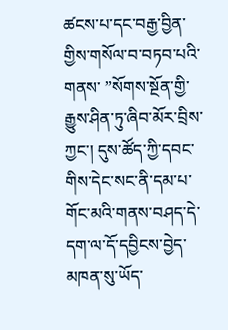ཚངས་པ་དང་བརྒྱ་བྱིན་གྱིས་གསོལ་བ་བཏབ་པའི་གནས་ ”སོགས་སྔོན་གྱི་རྒྱུས་ཤིན་ཏུ་ཞིབ་མོར་བྲིས་ཀྱང་། དུས་ཚོད་ཀྱི་དབང་གིས་དེང་སང་ནི་དམ་པ་གོང་མའི་གནས་བཤད་དེ་དག་ལ་དོ་དབྱིངས་བྱེད་མཁན་སུ་ཡོད་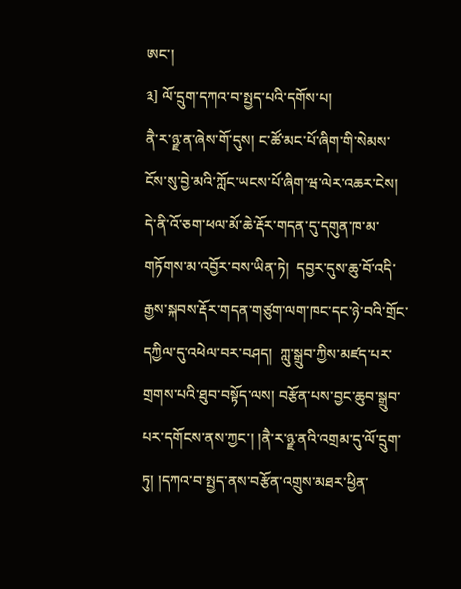ཨང་།
༣] ལོ་དྲུག་དཀའ་བ་སྤྱད་པའི་དགོས་པ།
ནཻ་ར་ཉྫ་ན་ཞེས་གོ་དུས། ང་ཚོ་མང་པོ་ཞིག་གི་སེམས་ངོས་སུ་བྱེ་མའི་ཀློང་ཡངས་པོ་ཞིག་ཝ་ལེར་འཆར་ངེས། དེ་ནི་འོ་ཅག་ཕལ་མོ་ཆེ་རྡོར་གདན་དུ་དགུན་ཁ་མ་གཏོགས་མ་འབྱོར་བས་ཡིན་ཏེ།  དབྱར་དུས་ཆུ་བོ་འདི་རྒྱས་སྐབས་རྡོར་གདན་གཙུག་ལག་ཁང་དང་ཉེ་བའི་གྲོང་དཀྱིལ་དུ་འཕེལ་བར་བཤད།  ཀླུ་སྒྲུབ་ཀྱིས་མཛད་པར་གྲགས་པའི་ཐུབ་བསྟོད་ལས། བརྩོན་པས་བྱང་ཆུབ་སྒྲུབ་པར་དགོངས་ནས་ཀྱང་། །ནཻ་ར་ཉྫ་ནའི་འགྲམ་དུ་ལོ་དྲུག་ཏུ། །དཀའ་བ་སྤྱད་ནས་བརྩོན་འགྲུས་མཐར་ཕྱིན་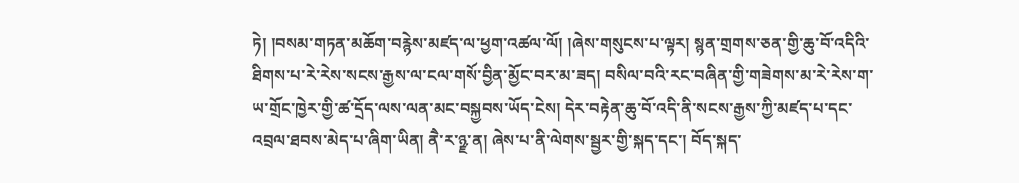ཏེ། །བསམ་གཏན་མཆོག་བརྙེས་མཛད་ལ་ཕྱག་འཚལ་ལོ། །ཞེས་གསུངས་པ་ལྟར། སྙན་གྲགས་ཅན་གྱི་ཆུ་བོ་འདིའི་ཐིགས་པ་རེ་རེས་སངས་རྒྱས་ལ་ངལ་གསོ་བྱིན་མྱོང་བར་མ་ཟད། བསིལ་བའི་རང་བཞིན་གྱི་གཟེགས་མ་རེ་རེས་ག་ཡ་གྲོང་ཁྱེར་གྱི་ཚ་དྲོད་ལས་ལན་མང་བསྐྱབས་ཡོད་ངེས། དེར་བརྟེན་ཆུ་བོ་འདི་ནི་སངས་རྒྱས་ཀྱི་མཛད་པ་དང་འབྲལ་ཐབས་མེད་པ་ཞིག་ཡིན། ནཻ་ར་ཉྫ་ན། ཞེས་པ་ནི་ལེགས་སྦྱར་གྱི་སྐད་དང་། བོད་སྐད་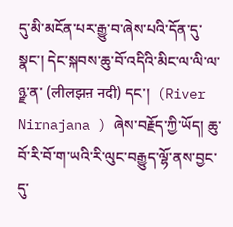དུ་མི་མངོན་པར་རྒྱུ་བ་ཞེས་པའི་དོན་དུ་སྣང་། དེང་སྐབས་ཆུ་བོ་འདིའི་མིང་ལ་ལི་ལ་ཉྫ་ན་ (लीलझऩ नदी) དང་།  (River Nirnajana ) ཞེས་བརྗོད་ཀྱི་ཡོད། ཆུ་བོ་རི་བོ་ག་ཡའི་རི་ལུང་བརྒྱུད་ལྷོ་ནས་བྱང་དུ་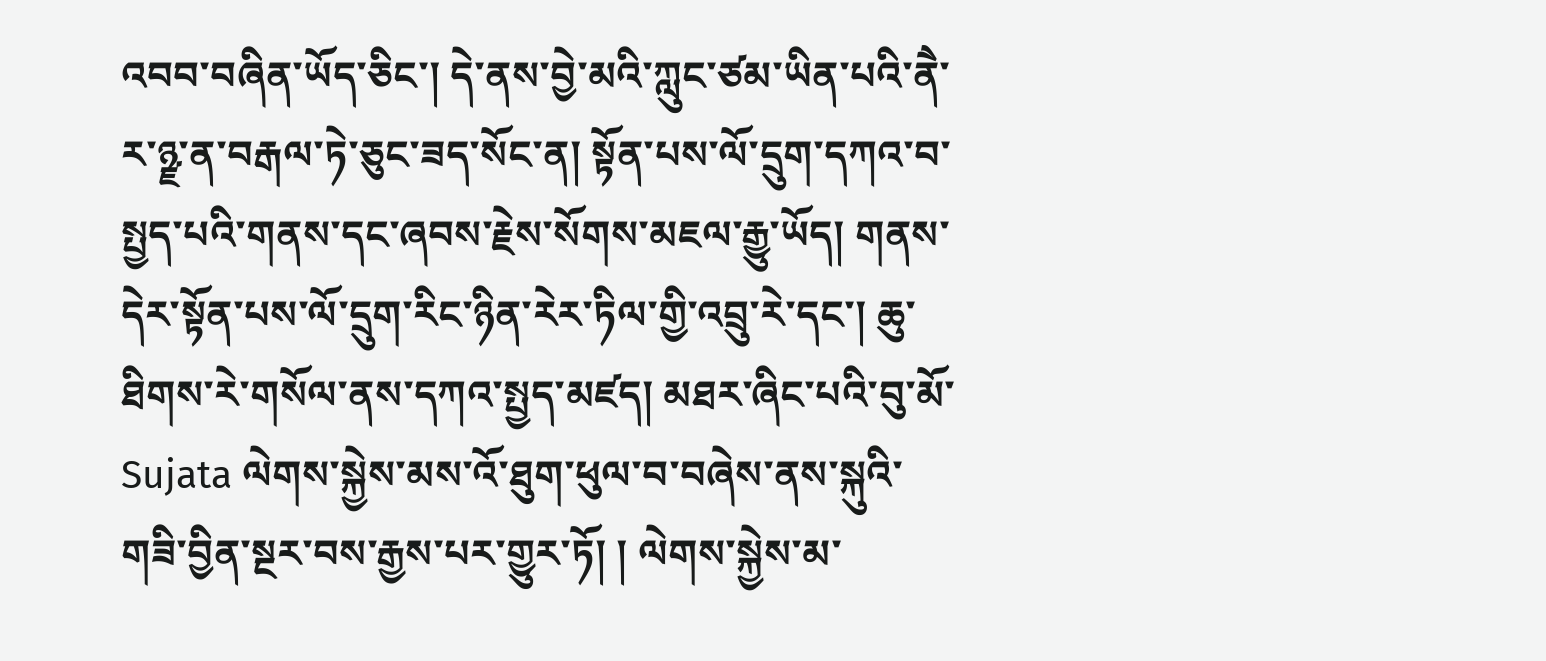འབབ་བཞིན་ཡོད་ཅིང་། དེ་ནས་བྱེ་མའི་ཀླུང་ཙམ་ཡིན་པའི་ནཻ་ར་ཉྫ་ན་བརྒལ་ཏེ་ཅུང་ཟད་སོང་ན། སྟོན་པས་ལོ་དྲུག་དཀའ་བ་སྤྱད་པའི་གནས་དང་ཞབས་རྗེས་སོགས་མཇལ་རྒྱུ་ཡོད། གནས་དེར་སྟོན་པས་ལོ་དྲུག་རིང་ཉིན་རེར་ཏིལ་གྱི་འབྲུ་རེ་དང་། ཆུ་ཐིགས་རེ་གསོལ་ནས་དཀའ་སྤྱད་མཛད། མཐར་ཞིང་པའི་བུ་མོ་ Sujata ལེགས་སྐྱེས་མས་འོ་ཐུག་ཕུལ་བ་བཞེས་ནས་སྐུའི་གཟི་བྱིན་སྔར་བས་རྒྱས་པར་གྱུར་ཏོ། ། ལེགས་སྐྱེས་མ་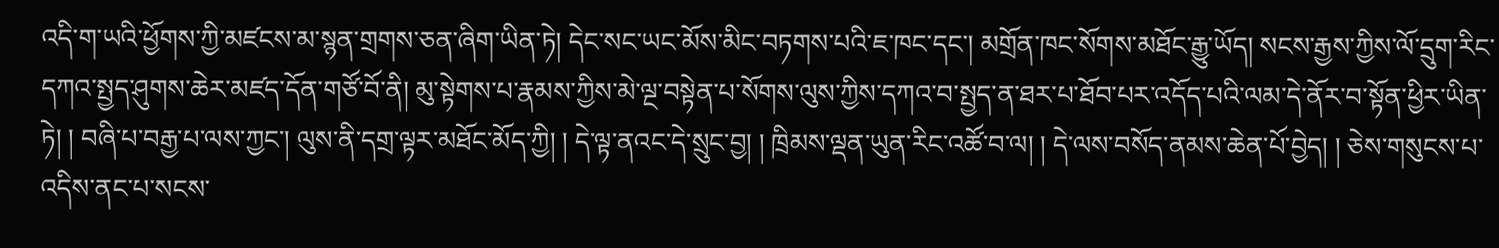འདི་ག་ཡའི་ཕྱོགས་ཀྱི་མཛངས་མ་སྙན་གྲགས་ཅན་ཞིག་ཡིན་ཏེ། དེང་སང་ཡང་མོས་མིང་བཏགས་པའི་ཇ་ཁང་དང་། མགྲོན་ཁང་སོགས་མཐོང་རྒྱུ་ཡོད། སངས་རྒྱས་ཀྱིས་ལོ་དྲུག་རིང་དཀའ་སྤྱད་ཤུགས་ཆེར་མཛད་དོན་གཙོ་བོ་ནི། མུ་སྟེགས་པ་རྣམས་ཀྱིས་མེ་ལྔ་བསྟེན་པ་སོགས་ལུས་ཀྱིས་དཀའ་བ་སྤྱད་ན་ཐར་པ་ཐོབ་པར་འདོད་པའི་ལམ་དེ་ནོར་བ་སྟོན་ཕྱིར་ཡིན་ཏེ། ། བཞི་པ་བརྒྱ་པ་ལས་ཀྱང་། ལུས་ནི་དགྲ་ལྟར་མཐོང་མོད་ཀྱི། ། དེ་ལྟ་ནའང་དེ་སྲུང་བྱ། ། ཁྲིམས་ལྡན་ཡུན་རིང་འཚོ་བ་ལ། ། དེ་ལས་བསོད་ནམས་ཆེན་པོ་བྱེད། ། ཅེས་གསུངས་པ་འདིས་ནང་པ་སངས་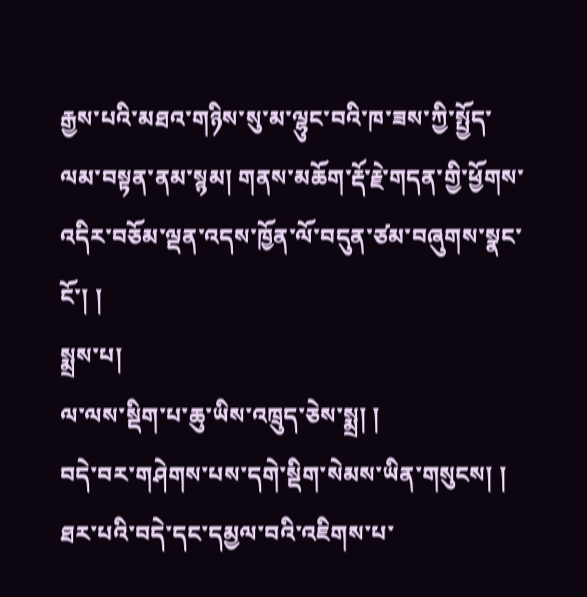རྒྱས་པའི་མཐའ་གཉིས་སུ་མ་ལྷུང་བའི་ཁ་ཟས་ཀྱི་སྤྱོད་ལམ་བསྟན་ནམ་སྙམ། གནས་མཆོག་རྡོ་རྗེ་གདན་གྱི་ཕྱོགས་འདིར་བཅོམ་ལྡན་འདས་ཁྱོན་ལོ་བདུན་ཙམ་བཞུགས་སྣང་ངོ་། །
སྨྲས་པ།
ལ་ལས་སྡིག་པ་ཆུ་ཡིས་འཁྲུད་ཅེས་སྨྲ། །
བདེ་བར་གཤེགས་པས་དགེ་སྡིག་སེམས་ཡིན་གསུངས། །
ཐར་པའི་བདེ་དང་དམྱལ་བའི་འཇིགས་པ་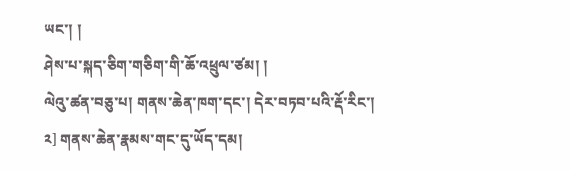ཡང་། །
ཤེས་པ་སྐད་ཅིག་གཅིག་གི་ཆོ་འཕྲུལ་ཙམ། །
ལེའུ་ཚན་བཅུ་པ། གནས་ཆེན་ཁག་དང་། དེར་བཏབ་པའི་རྡོ་རིང་།
༢] གནས་ཆེན་རྣམས་གང་དུ་ཡོད་དམ།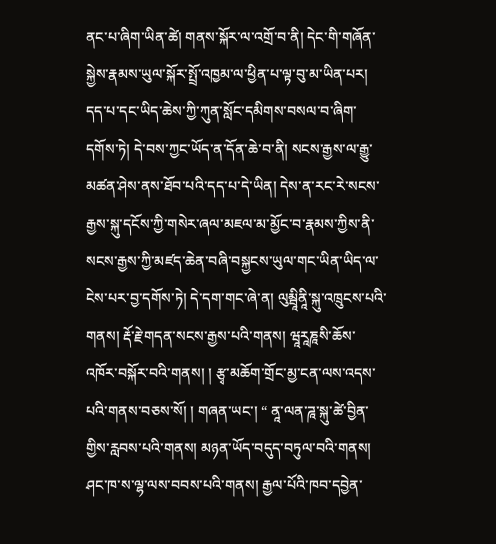ནང་པ་ཞིག་ཡིན་ཚེ། གནས་སྐོར་ལ་འགྲོ་བ་ནི། དེང་གི་གཞོན་སྐྱེས་རྣམས་ཡུལ་སྐོར་སྤྲོ་འཁྱམ་ལ་ཕྱིན་པ་ལྟ་བུ་མ་ཡིན་པར། དད་པ་དང་ཡིད་ཆེས་ཀྱི་ཀུན་སློང་དམིགས་བསལ་བ་ཞིག་དགོས་ཏེ། དེ་བས་ཀྱང་ཡོད་ན་དོན་ཆེ་བ་ནི། སངས་རྒྱས་ལ་རྒྱུ་མཚན་ཤེས་ནས་ཐོབ་པའི་དད་པ་དེ་ཡིན། དེས་ན་རང་རེ་སངས་རྒྱས་སྐུ་དངོས་ཀྱི་གསེར་ཞལ་མཇལ་མ་མྱོང་བ་རྣམས་ཀྱིས་ནི་སངས་རྒྱས་ཀྱི་མཛད་ཆེན་བཞི་བསྐྱངས་ཡུལ་གང་ཡིན་ཡིད་ལ་ངེས་པར་བྱ་དགོས་ཏེ། དེ་དག་གང་ཞེ་ན། ལུམྦཱིནཱི་སྐུ་འཁྲུངས་པའི་གནས། རྡོ་རྗེ་གདན་སངས་རྒྱས་པའི་གནས། ཝཱརཱཎཱསི་ཆོས་འཁོར་བསྐོར་བའི་གནས། ། རྩྭ་མཆོག་གྲོང་མྱ་ངན་ལས་འདས་པའི་གནས་བཅས་སོ། ། གཞན་ཡང་། “ ནཱ་ལན་ཌཱ་སྐུ་ཚེ་བྱིན་གྱིས་རླབས་པའི་གནས། མཉན་ཡོད་བདུད་བཏུལ་བའི་གནས། ཤང་ཁ་ས་ལྷ་ལས་བབས་པའི་གནས། རྒྱལ་པོའི་ཁབ་དབྱེན་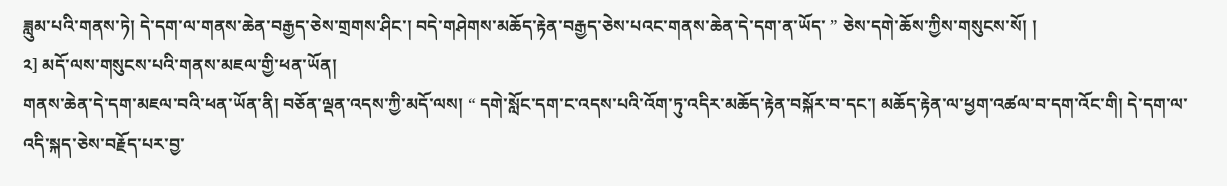ཟླུམ་པའི་གནས་ཏེ། དེ་དག་ལ་གནས་ཆེན་བརྒྱད་ཅེས་གྲགས་ཤིང་། བདེ་གཤེགས་མཆོད་རྟེན་བརྒྱད་ཅེས་པའང་གནས་ཆེན་དེ་དག་ན་ཡོད་ ” ཅེས་དགེ་ཆོས་ཀྱིས་གསུངས་སོ། །
༢] མདོ་ལས་གསུངས་པའི་གནས་མཇལ་གྱི་ཕན་ཡོན།
གནས་ཆེན་དེ་དག་མཇལ་བའི་ཕན་ཡོན་ནི། བཅོན་ལྡན་འདས་ཀྱི་མདོ་ལས། “ དགེ་སློང་དག་ང་འདས་པའི་འོག་ཏུ་འདིར་མཆོད་རྟེན་བསྐོར་བ་དང་། མཆོད་རྟེན་ལ་ཕྱག་འཚལ་བ་དག་འོང་གི། དེ་དག་ལ་འདི་སྐད་ཅེས་བརྗོད་པར་བྱ་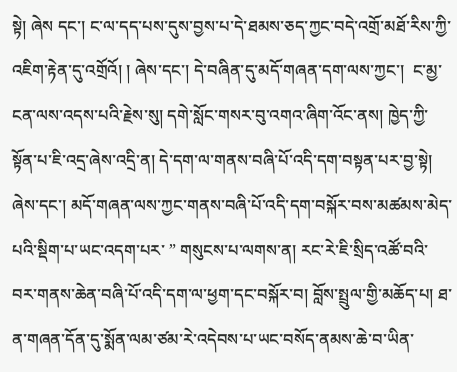སྟེ། ཞེས དང་། ང་ལ་དད་པས་དུས་བྱས་པ་དེ་ཐམས་ཅད་ཀྱང་བདེ་འགྲོ་མཐོ་རིས་ཀྱི་འཇིག་རྟེན་དུ་འགྲོའོ། ། ཞེས་དང་། དེ་བཞིན་དུ་མདོ་གཞན་དག་ལས་ཀྱང་།  ང་མྱ་ངན་ལས་འདས་པའི་རྗེས་སུ། དགེ་སློང་གསར་བུ་འགའ་ཞིག་འོང་ནས། ཁྱེད་ཀྱི་སྟོན་པ་ཇི་འདྲ་ཞེས་འདྲི་ན། དེ་དག་ལ་གནས་བཞི་པོ་འདི་དག་བསྟན་པར་བྱ་སྟེ། ཞེས་དང་། མདོ་གཞན་ལས་ཀྱང་གནས་བཞི་པོ་འདི་དག་བསྐོར་བས་མཚམས་མེད་པའི་སྡིག་པ་ཡང་འདག་པར་ ” གསུངས་པ་ལགས་ན། རང་རེ་ཇི་སྲིད་འཚོ་བའི་བར་གནས་ཆེན་བཞི་པོ་འདི་དག་ལ་ཕྱག་དང་བསྐོར་བ། བློས་སྤྲུལ་གྱི་མཆོད་པ། ཐ་ན་གཞན་དོན་དུ་སྨོན་ལམ་ཙམ་རེ་འདེབས་པ་ཡང་བསོད་ནམས་ཆེ་བ་ཡིན་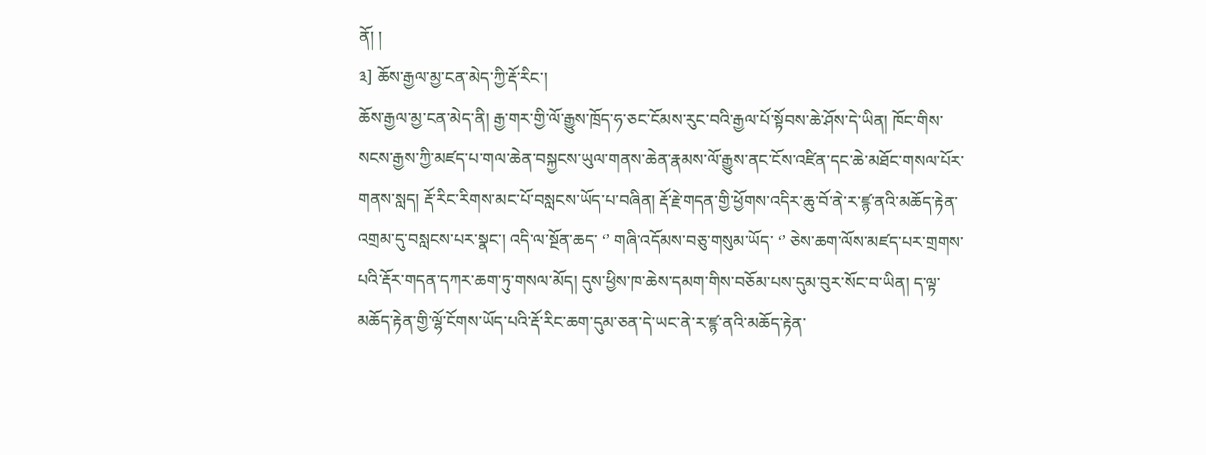ནོ། །
༣] ཆོས་རྒྱལ་མྱ་ངན་མེད་ཀྱི་རྡོ་རིང་།
ཆོས་རྒྱལ་མྱ་ངན་མེད་ནི། རྒྱ་གར་གྱི་ལོ་རྒྱུས་ཁྲོད་ཧ་ཅང་ངོམས་རུང་བའི་རྒྱལ་པོ་སྟོབས་ཆེ་ཤོས་དེ་ཡིན། ཁོང་གིས་སངས་རྒྱས་ཀྱི་མཛད་པ་གལ་ཆེན་བསྐྱངས་ཡུལ་གནས་ཆེན་རྣམས་ལོ་རྒྱུས་ནང་ངོས་འཛིན་དང་ཆེ་མཐོང་གསལ་པོར་གནས་སླད། རྡོ་རིང་རིགས་མང་པོ་བསླངས་ཡོད་པ་བཞིན། རྡོ་རྗེ་གདན་གྱི་ཕྱོགས་འདིར་ཆུ་བོ་ནེ་ར་ཛྙ་ནའི་མཆོད་རྟེན་འགྲམ་དུ་བསླངས་པར་སྣང་། འདི་ལ་སྔོན་ཆད་ ‘’ གཞི་འདོམས་བཅུ་གསུམ་ཡོད་ ‘’ ཅེས་ཆག་ལོས་མཛད་པར་གྲགས་པའི་རྡོར་གདན་དཀར་ཆག་ཏུ་གསལ་མོད། དུས་ཕྱིས་ཁ་ཆེས་དམག་གིས་བཅོམ་པས་དུམ་བུར་སོང་བ་ཡིན། ད་ལྟ་མཆོད་རྟེན་གྱི་ལྷོ་ངོགས་ཡོད་པའི་རྡོ་རིང་ཆག་དུམ་ཅན་དེ་ཡང་ནེ་ར་ཛྙ་ནའི་མཆོད་རྟེན་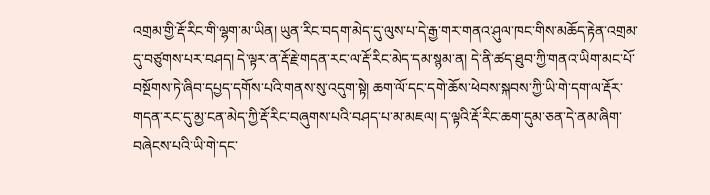འགྲམ་གྱི་རྡོ་རིང་གི་ལྷག་མ་ཡིན། ཡུན་རིང་བདག་མེད་དུ་ལུས་པ་དེ་རྒྱ་གར་གནའ་ཤུལ་ཁང་གིས་མཆོད་རྟེན་འགྲམ་དུ་བཙུགས་པར་བཤད། དེ་ལྟར་ན་རྡོ་རྗེ་གདན་རང་ལ་རྡོ་རིང་མེད་དམ་སྙམ་ན། དེ་ནི་ཚད་ཐུབ་ཀྱི་གནའ་ཡིག་མང་པོ་བསྔོགས་ཏེ་ཞིབ་དཔྱད་དགོས་པའི་གནས་སུ་འདུག་སྟེ། ཆག་ལོ་དང་དགེ་ཆོས་ཕེབས་སྐབས་ཀྱི་ཡི་གེ་དག་ལ་རྡོར་གདན་རང་དུ་མྱ་ངན་མེད་ཀྱི་རྡོ་རིང་བཞུགས་པའི་བཤད་པ་མ་མཇལ། ད་ལྟའི་རྡོ་རིང་ཆག་དུམ་ཅན་དེ་ནམ་ཞིག་བཞེངས་པའི་ཡི་གེ་དང་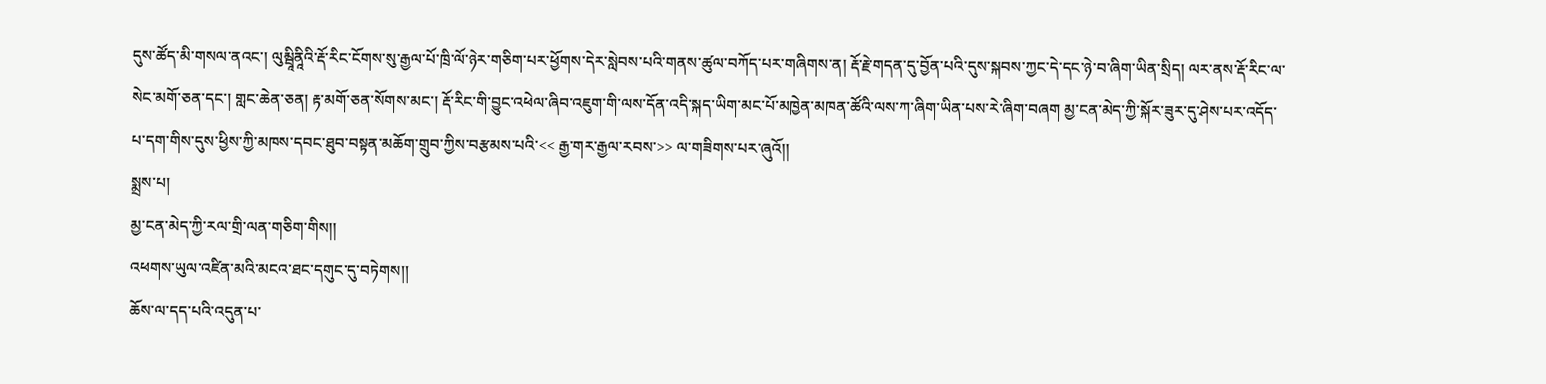དུས་ཚོད་མི་གསལ་ནའང་། ལུམྦཱིནཱིའི་རྡོ་རིང་ངོགས་སུ་རྒྱལ་པོ་ཁྲི་ལོ་ཉེར་གཅིག་པར་ཕྱོགས་དེར་སླེབས་པའི་གནས་ཚུལ་བཀོད་པར་གཞིགས་ན། རྡོ་རྗེ་གདན་དུ་བྱོན་པའི་དུས་སྐབས་ཀྱང་དེ་དང་ཉེ་བ་ཞིག་ཡིན་སྲིད། ལར་ནས་རྡོ་རིང་ལ་སེང་མགོ་ཅན་དང་། གླང་ཆེན་ཅན། རྟ་མགོ་ཅན་སོགས་མང་། རྡོ་རིང་གི་བྱུང་འཕེལ་ཞིབ་འཇུག་གི་ལས་དོན་འདི་སྐད་ཡིག་མང་པོ་མཁྱེན་མཁན་ཚོའི་ལས་ཀ་ཞིག་ཡིན་པས་རེ་ཞིག་བཞག མྱ་ངན་མེད་ཀྱི་སྐོར་ཟུར་དུ་ཤེས་པར་འདོད་པ་དག་གིས་དུས་ཕྱིས་ཀྱི་མཁས་དབང་ཐུབ་བསྟན་མཆོག་གྲུབ་ཀྱིས་བརྩམས་པའི་<< རྒྱ་གར་རྒྱལ་རབས་>> ལ་གཟིགས་པར་ཞུའོ།།
སྨྲས་པ།
མྱ་ངན་མེད་ཀྱི་རལ་གྲི་ལན་གཅིག་གིས།།
འཕགས་ཡུལ་འཛིན་མའི་མངའ་ཐང་དགུང་དུ་བཏེགས།།
ཆོས་ལ་དད་པའི་འདུན་པ་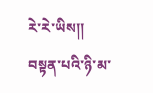རེ་རེ་ཡིས།།
བསྟན་པའི་ཉི་མ་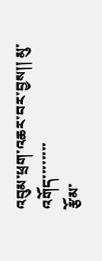འབུམ་ཕྲག་འཆར་བར་བྱས།། མུ་འགོད་་་་་་་་
རྩོམ་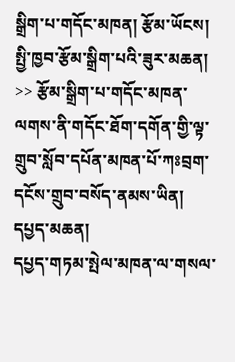སྒྲིག་པ་གདོང་མཁན། རྩོམ་ཡོངས།
སྤྱི་ཁྱབ་རྩོམ་སྒྲིག་པའི་ཟུར་མཆན། >> རྩོམ་སྒྲིག་པ་གདོང་མཁན་ལགས་ནི་གདོང་ཐོག་དགོན་གྱི་ལྟ་གྲུབ་སློབ་དཔོན་མཁན་པོ་ཀཿབྲག་དངོས་གྲུབ་བསོད་ནམས་ཡིན།
དཔྱད་མཆན།
དཔྱད་གཏམ་སྤེལ་མཁན་ལ་གསལ་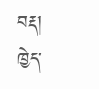བརྡ།
ཁྱེད་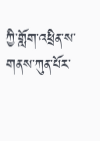ཀྱི་གློག་འཕྲིན་ས་གནས་ཀུན་པོར་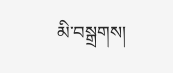མི་བསྒྲགས།